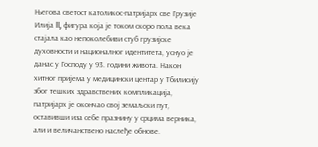Његова светост католикос-патријарх све Грузије Илија II, фигура која је током скоро пола века стајала као непоколебиви стуб грузијске духовности и националног идентитета, уснуо је данас у Господу у 93. години живота. Након хитног пријема у медицински центар у Тбилисију због тешких здравствених компликација, патријарх је окончао свој земаљски пут, оставивши иза себе празнину у срцима верника, али и величанствено наслеђе обнове.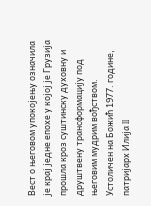Вест о његовом упокојењу означила је крај једне епохе у којој је Грузија прошла кроз суштинску духовну и друштвену трансформацију под његовим мудрим вођством.
Устоличен на Божић 1977. године, патријарх Илија II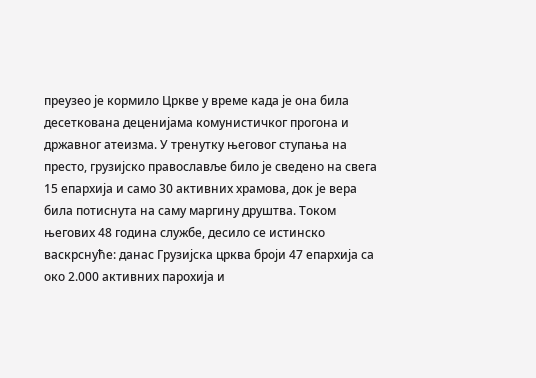преузео је кормило Цркве у време када је она била десеткована деценијама комунистичког прогона и државног атеизма. У тренутку његовог ступања на престо, грузијско православље било је сведено на свега 15 епархија и само 30 активних храмова, док је вера била потиснута на саму маргину друштва. Током његових 48 година службе, десило се истинско васкрснуће: данас Грузијска црква броји 47 епархија са око 2.000 активних парохија и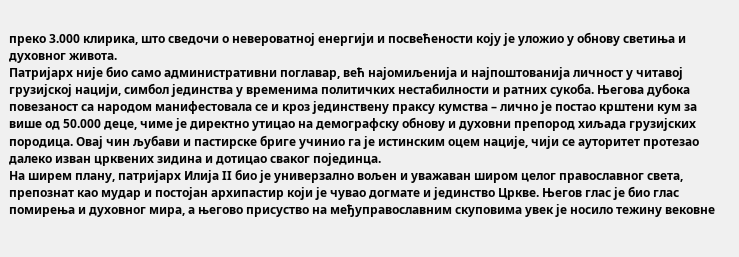преко 3.000 клирика, што сведочи о невероватној енергији и посвећености коју је уложио у обнову светиња и духовног живота.
Патријарх није био само административни поглавар, већ најомиљенија и најпоштованија личност у читавој грузијској нацији, симбол јединства у временима политичких нестабилности и ратних сукоба. Његова дубока повезаност са народом манифестовала се и кроз јединствену праксу кумства – лично је постао крштени кум за више од 50.000 деце, чиме је директно утицао на демографску обнову и духовни препород хиљада грузијских породица. Овај чин љубави и пастирске бриге учинио га је истинским оцем нације, чији се ауторитет протезао далеко изван црквених зидина и дотицао сваког појединца.
На ширем плану, патријарх Илија II био је универзално вољен и уважаван широм целог православног света, препознат као мудар и постојан архипастир који је чувао догмате и јединство Цркве. Његов глас је био глас помирења и духовног мира, а његово присуство на међуправославним скуповима увек је носило тежину вековне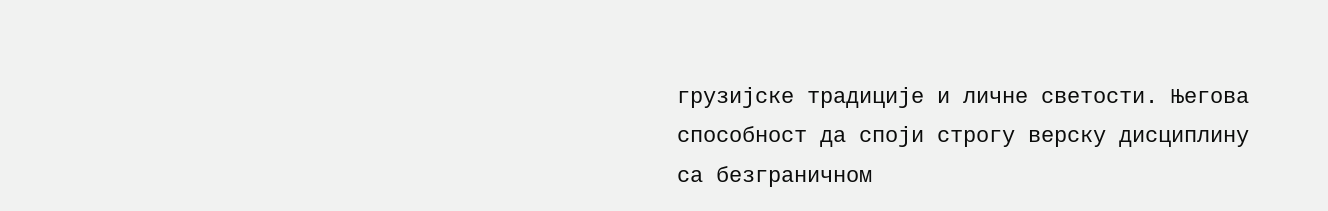грузијске традиције и личне светости. Његова способност да споји строгу верску дисциплину са безграничном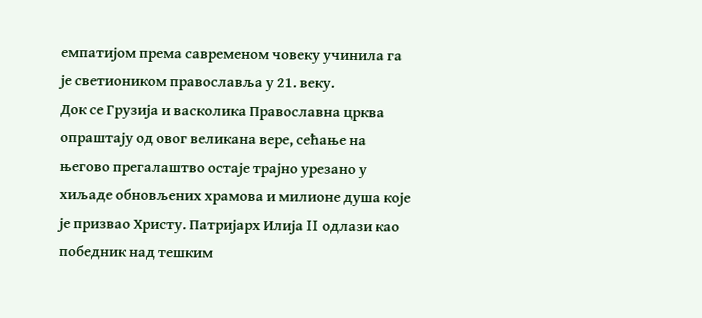емпатијом према савременом човеку учинила га је светиоником православља у 21. веку.
Док се Грузија и васколика Православна црква опраштају од овог великана вере, сећање на његово прегалаштво остаје трајно урезано у хиљаде обновљених храмова и милионе душа које је призвао Христу. Патријарх Илија II одлази као победник над тешким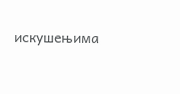искушењима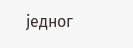једног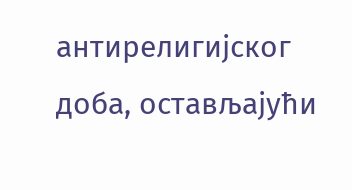антирелигијског доба, остављајући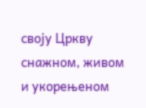своју Цркву снажном, живом и укорењеном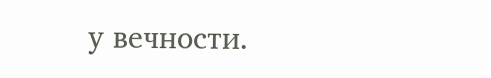у вечности.